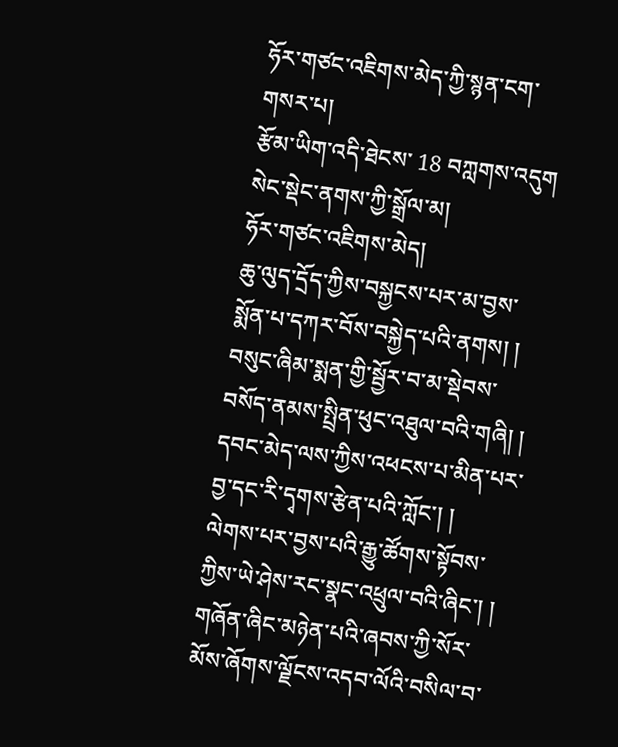ཧོར་གཙང་འཇིགས་མེད་ཀྱི་སྙན་ངག་གསར་པ།
རྩོམ་ཡིག་འདི་ཐེངས་ 18 བཀླགས་འདུག
སེང་སྡེང་ནགས་ཀྱི་སྒྲོལ་མ།
ཧོར་གཙང་འཇིགས་མེད།
ཆུ་ལུད་དྲོད་ཀྱིས་བསྐྱངས་པར་མ་བྱས་སྨོན་པ་དཀར་བོས་བསྐྱེད་པའི་ནགས། །
བསུང་ཞིམ་སྨན་གྱི་སྦྱོར་བ་མ་སྡེབས་བསོད་ནམས་སྤྲིན་ཕུང་འཐུལ་བའི་གཞི། །
དབང་མེད་ལས་ཀྱིས་འཕངས་པ་མིན་པར་བྱ་དང་རི་དྭགས་རྩེན་པའི་ཀློང་། །
ལེགས་པར་བྱས་པའི་རྒྱུ་ཚོགས་སྟོབས་ཀྱིས་ཡེ་ཤེས་རང་སྣང་འཕྲུལ་བའི་ཞིང་། །
གཞོན་ཞིང་མཉེན་པའི་ཞབས་ཀྱི་སོར་མོས་ཞོགས་ལྗོངས་འདབ་ལོའི་བསིལ་བ་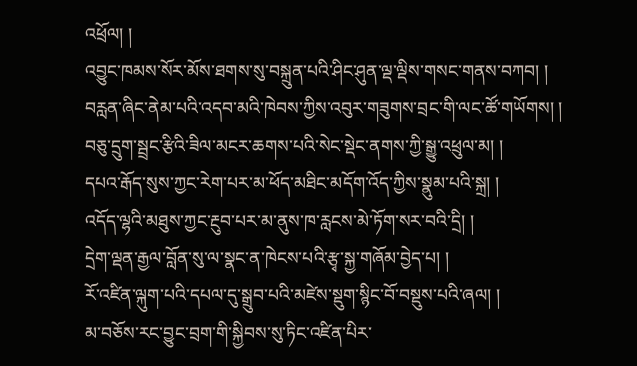འཕྲོལ། །
འབྱུང་ཁམས་སོར་མོས་ཐགས་སུ་བསྐྲུན་པའི་ཤིང་ཤུན་ལྡ་ལྡིས་གསང་གནས་བཀབ། །
བརླན་ཞིང་ནེམ་པའི་འདབ་མའི་ཁེབས་ཀྱིས་འབུར་གཟུགས་བྲང་གི་ལང་ཚོ་གཡོགས། །
བཅུ་དྲུག་སྦྲང་རྩིའི་ཟིལ་མངར་ཆགས་པའི་སེང་སྡེང་ནགས་ཀྱི་སྒྱུ་འཕྲུལ་མ། །
དཔའ་རྒོད་སུས་ཀྱང་རེག་པར་མ་ཕོད་མཐིང་མདོག་འོད་ཀྱིས་སྣུམ་པའི་སྐྲ། །
འདོད་ལྷའི་མཐུས་ཀྱང་རྔུབ་པར་མ་ནུས་ཁ་རླངས་མེ་ཏོག་སར་བའི་དྲི། །
དྲེག་ལྡན་རྒྱལ་བློན་སུ་ལ་སྣང་ན་ཁེངས་པའི་རྩྭ་སྐྱ་གཞོམ་བྱེད་པ། །
རོ་འཛིན་ལྐུག་པའི་དཔལ་དུ་སྒྲུབ་པའི་མཛེས་སྡུག་སྙིང་བོ་བསྡུས་པའི་ཞལ། །
མ་བཅོས་རང་བྱུང་བྲག་གི་སྐྱིབས་སུ་ཏིང་འཛིན་པིར་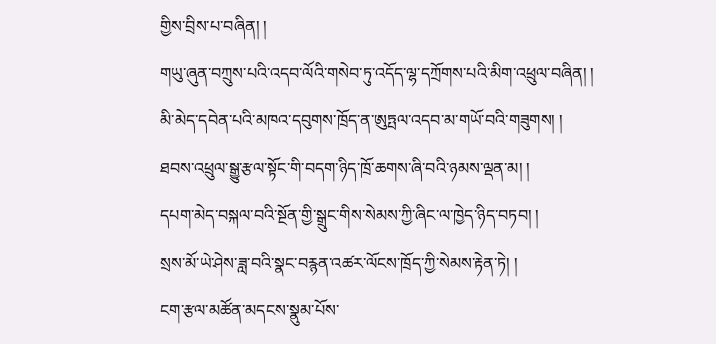གྱིས་བྲིས་པ་བཞིན། །
གཡུ་ཞུན་བཀྲུས་པའི་འདབ་ལོའི་གསེབ་ཏུ་འདོད་ལྷ་དཀྲོགས་པའི་མིག་འཕྲུལ་བཞིན། །
མི་མེད་དབེན་པའི་མཁའ་དབུགས་ཁྲོད་ན་ཨུཏྤལ་འདབ་མ་གཡོ་བའི་གཟུགས། །
ཐབས་འཕྲུལ་སྒྱུ་རྩལ་སྟོང་གི་བདག་ཉིད་ཁྲོ་ཆགས་ཞི་བའི་ཉམས་ལྡན་མ། །
དཔག་མེད་བསྐལ་བའི་སྔོན་གྱི་སྒྲུང་གིས་སེམས་ཀྱི་ཞིང་ལ་ཁྱེད་ཉིད་བཏབ། །
སྲས་མོ་ཡེ་ཤེས་ཟླ་བའི་སྣང་བརྙན་འཚར་ལོངས་ཁྲོད་ཀྱི་སེམས་རྟེན་ཏེ། །
ངག་རྩལ་མཚོན་མདངས་སྣུམ་པོས་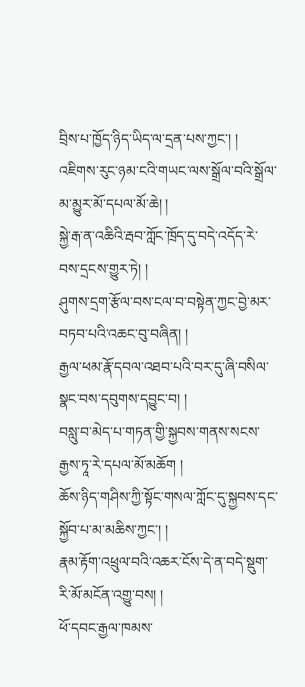བྲིས་པ་ཁྱོད་ཉིད་ཡིད་ལ་དྲན་པས་ཀྱང་། །
འཇིགས་རུང་ཉམ་ངའི་གཡང་ལས་སྒྲོལ་བའི་སྒྲོལ་མ་མྱུར་མོ་དཔལ་མོ་ཆེ། །
སྐྱེ་རྒ་ན་འཆིའི་རྦབ་ཀློང་ཁྲོད་དུ་བདེ་འདོད་རེ་བས་དྲངས་གྱུར་ཏེ། །
ཤུགས་དྲག་རྩོལ་བས་ངལ་བ་བསྟེན་ཀྱང་བྱེ་མར་བཏབ་པའི་འཆང་བུ་བཞིན། །
རྒྱལ་ཕམ་རྣོ་དབལ་འཐབ་པའི་བར་དུ་ཞི་བསིལ་སྣང་བས་དབུགས་དབྱུང་བ། །
བསླུ་བ་མེད་པ་གཏན་གྱི་སྐྱབས་གནས་སངས་རྒྱས་ཏཱ་རེ་དཔལ་མོ་མཆོག །
ཆོས་ཉིད་གཤིས་ཀྱི་སྟོང་གསལ་ཀློང་དུ་སྐྱབས་དང་སྐྱོབ་པ་མ་མཆིས་ཀྱང་། །
རྣམ་རྟོག་འཕྲུལ་བའི་འཆར་ངོས་དེ་ན་བདེ་སྡུག་རི་མོ་མངོན་འགྱུ་བས། །
ཕོ་དབང་རྒྱལ་ཁམས་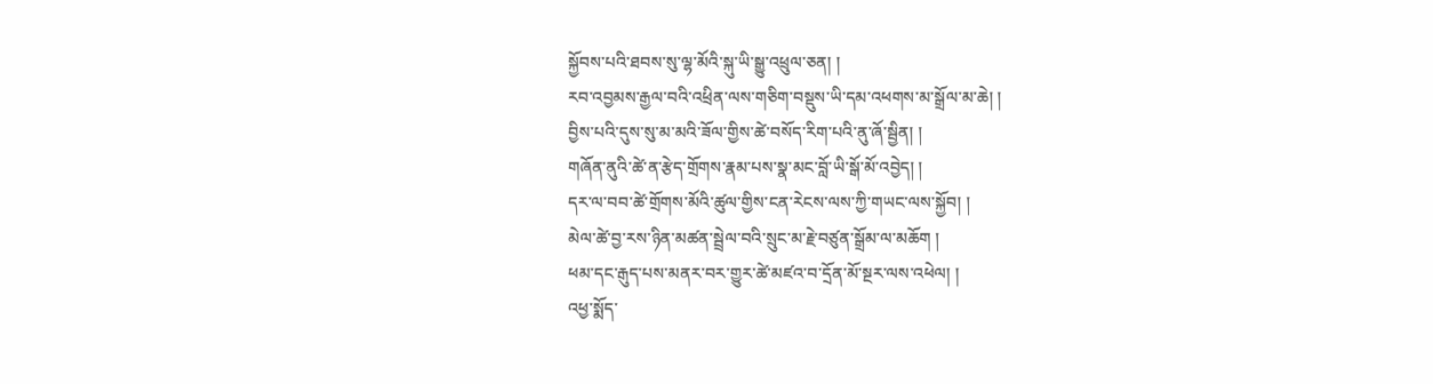སྐྱོབས་པའི་ཐབས་སུ་ལྷ་མོའི་སྐུ་ཡི་སྒྱུ་འཕྲུལ་ཅན། །
རབ་འབྱམས་རྒྱལ་བའི་འཕྲིན་ལས་གཅིག་བསྡུས་ཡི་དམ་འཕགས་མ་སྒྲོལ་མ་ཆེ། །
བྱིས་པའི་དུས་སུ་མ་མའི་ཟོལ་གྱིས་ཚེ་བསོད་རིག་པའི་ནུ་ཞོ་སྦྱིན། །
གཞོན་ནུའི་ཚེ་ན་རྩེད་གྲོགས་རྣམ་པས་སྣ་མང་བློ་ཡི་སྒོ་མོ་འབྱེད། །
དར་ལ་བབ་ཚེ་གྲོགས་མོའི་ཚུལ་གྱིས་ངན་རེངས་ལས་ཀྱི་གཡང་ལས་སྐྱོབ། །
མེལ་ཚེ་བྱ་རས་ཉིན་མཚན་སྦྲེལ་བའི་སྲུང་མ་རྗེ་བཙུན་སྒྲོམ་ལ་མཆོག །
ཕམ་དང་རྒུད་པས་མནར་བར་གྱུར་ཚེ་མཛའ་བ་དྲོན་མོ་སྔར་ལས་འཕེལ། །
འཕྱ་སྨོད་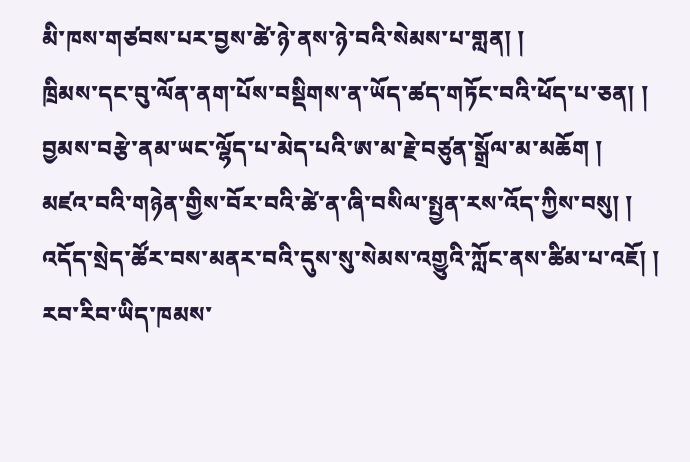མི་ཁས་གཙབས་པར་བྱས་ཚེ་ཉེ་ནས་ཉེ་བའི་སེམས་པ་གླན། །
ཁྲིམས་དང་བུ་ལོན་ནག་པོས་བསྡིགས་ན་ཡོད་ཚད་གཏོང་བའི་ཕོད་པ་ཅན། །
བྱམས་བརྩེ་ནམ་ཡང་ལྷོད་པ་མེད་པའི་ཨ་མ་རྗེ་བཙུན་སྒྲོལ་མ་མཆོག །
མཛའ་བའི་གཉེན་གྱིས་བོར་བའི་ཚེ་ན་ཞི་བསིལ་སྤྱན་རས་འོད་ཀྱིས་བསུ། །
འདོད་སྲེད་ཚོར་བས་མནར་བའི་དུས་སུ་སེམས་འགྱུའི་ཀློང་ནས་ཚིམ་པ་འཇོ། །
རབ་རིབ་ཡིད་ཁམས་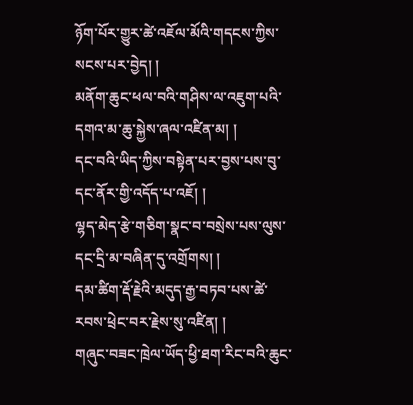ཉོག་པོར་གྱུར་ཚེ་འཇོལ་མོའི་གདངས་ཀྱིས་སངས་པར་བྱེད། །
མནོག་ཆུང་ཕལ་བའི་གཤིས་ལ་འཇུག་པའི་དགའ་མ་ཆུ་སྐྱེས་ཞལ་འཛིན་མ། །
དང་བའི་ཡིད་ཀྱིས་བསྟེན་པར་བྱས་པས་བུ་དང་ནོར་གྱི་འདོད་པ་འཇོ། །
ལྷད་མེད་རྩེ་གཅིག་སྣང་བ་བསྲེས་པས་ལུས་དང་དྲི་མ་བཞིན་དུ་འགྲོགས། །
དམ་ཚིག་རྡོ་རྗེའི་མདུད་རྒྱ་བཏབ་པས་ཚེ་རབས་ཕྲེང་བར་རྗེས་སུ་འཛིན། །
གཞུང་བཟང་ཁྲེལ་ཡོད་ཕྱི་ཐག་རིང་བའི་ཆུང་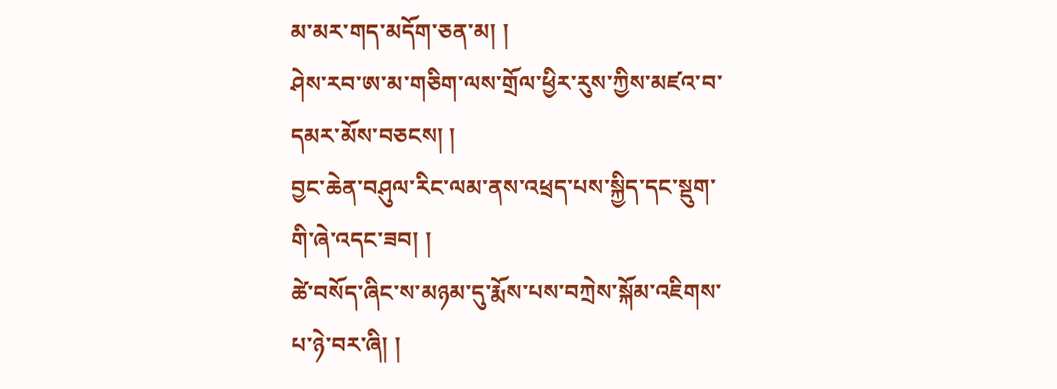མ་མར་གད་མདོག་ཅན་མ། །
ཤེས་རབ་ཨ་མ་གཅིག་ལས་གྲོལ་ཕྱིར་རུས་ཀྱིས་མཛའ་བ་དམར་མོས་བཅངས། །
བྱང་ཆེན་བཤུལ་རིང་ལམ་ནས་འཕྲད་པས་སྐྱིད་དང་སྡུག་གི་ཞེ་འདང་ཟབ། །
ཚེ་བསོད་ཞིང་ས་མཉམ་དུ་རྨོས་པས་བཀྲེས་སྐོམ་འཇིགས་པ་ཉེ་བར་ཞི། །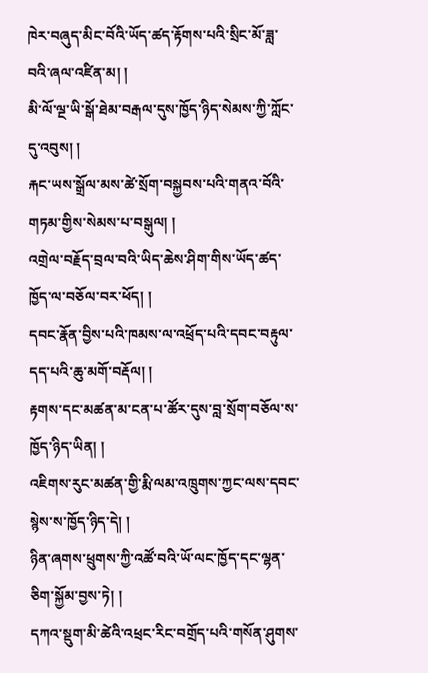ཁེར་བཞུད་མིང་བོའི་ཡོད་ཚད་རྟོགས་པའི་སྲིང་མོ་ཟླ་བའི་ཞལ་འཛིན་མ། །
མི་ལོ་ལྔ་ཡི་སྒོ་ཐེམ་བརྒལ་དུས་ཁྱོད་ཉིད་སེམས་ཀྱི་ཀློང་དུ་འབུས། །
རྐང་ཡས་སྒྲོལ་མས་ཚེ་སྲོག་བསྐྱབས་པའི་གནའ་བོའི་གཏམ་གྱིས་སེམས་པ་བསྒུལ། །
འགྲེལ་བརྗོད་བྲལ་བའི་ཡིད་ཆེས་ཤིག་གིས་ཡོད་ཚད་ཁྱོད་ལ་བཅོལ་བར་ཕོད། །
དབང་རྣོན་བྱིས་པའི་ཁམས་ལ་འཕྲོད་པའི་དབང་བརྟུལ་དད་པའི་ཆུ་མགོ་བརྡོལ། །
རྟགས་དང་མཚན་མ་ངན་པ་ཚོར་དུས་བླ་སྲོག་བཅོལ་ས་ཁྱོད་ཉིད་ཡིན། །
འཇིགས་རུང་མཚན་གྱི་རྨི་ལམ་འཁྲུགས་ཀྱང་ལས་དབང་སྙེས་ས་ཁྱོད་ཉིད་དེ། །
ཉིན་ཞགས་ཕྲུགས་ཀྱི་འཚོ་བའི་ཡོ་ལང་ཁྱོད་དང་ལྷན་ཅིག་སྐྱོམ་བྱས་ཏེ། །
དཀའ་སྡུག་མི་ཚེའི་འཕྲང་རིང་བགྲོད་པའི་གསོན་ཤུགས་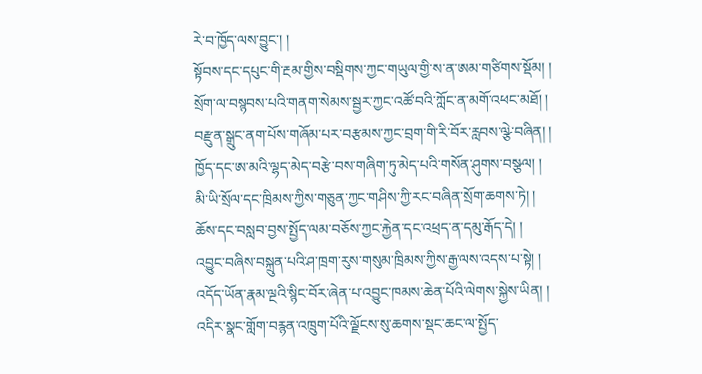རེ་བ་ཁྱོད་ལས་བྱུང་། །
སྟོབས་དང་དཔུང་གི་རྔམ་གྱིས་བསྡིགས་ཀྱང་གཡུལ་གྱི་ས་ན་ཨམ་གཙིགས་སྡོམ། །
སྲོག་ལ་བསྙབས་པའི་གནག་སེམས་སྦྱར་ཀྱང་འཚོ་བའི་ཀློང་ན་མགོ་འཕང་མཐོ། །
བརྫུན་སྒྲུང་ནག་པོས་གཞོམ་པར་བརྩམས་ཀྱང་བྲག་གི་རི་བོར་རླབས་ལྩེ་བཞིན། །
ཁྱོད་དང་ཨ་མའི་ལྷད་མེད་བརྩེ་བས་གཞིག་ཏུ་མེད་པའི་གསོན་ཤུགས་བསྩལ། །
མི་ཡི་སྲོལ་དང་ཁྲིམས་ཀྱིས་གཅུན་ཀྱང་གཤིས་ཀྱི་རང་བཞིན་སྲོག་ཆགས་ཏེ། །
ཆོས་དང་བསླབ་བྱས་སྤྱོད་ལམ་བཅོས་ཀྱང་རྐྱེན་དང་འཕྲད་ན་དམུ་རྒོད་དེ། །
འབྱུང་བཞིས་བསྐྲུན་པའི་ཤ་ཁྲག་རུས་གསུམ་ཁྲིམས་ཀྱིས་རྒྱ་ལས་འདས་པ་སྟེ། །
འདོད་ཡོན་རྣམ་ལྔའི་སྙིང་བོར་ཞེན་པ་འབྱུང་ཁམས་ཆེན་པོའི་ལེགས་སྐྱེས་ཡིན། །
འདིར་སྣང་གློག་བརྙན་འཁྲུག་པོའི་ལྗོངས་སུ་ཆགས་སྡང་ཆང་ལ་སྤྱོད་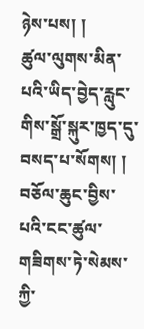ཉེས་པས། །
ཚུལ་ལུགས་མིན་པའི་ཡིད་བྱེད་རླུང་གིས་སྒྲོ་སྐུར་ཁྱད་དུ་བསད་པ་སོགས། །
བཅོལ་ཆུང་བྱིས་པའི་ངང་ཚུལ་གཟིགས་ཏེ་སེམས་ཀྱི་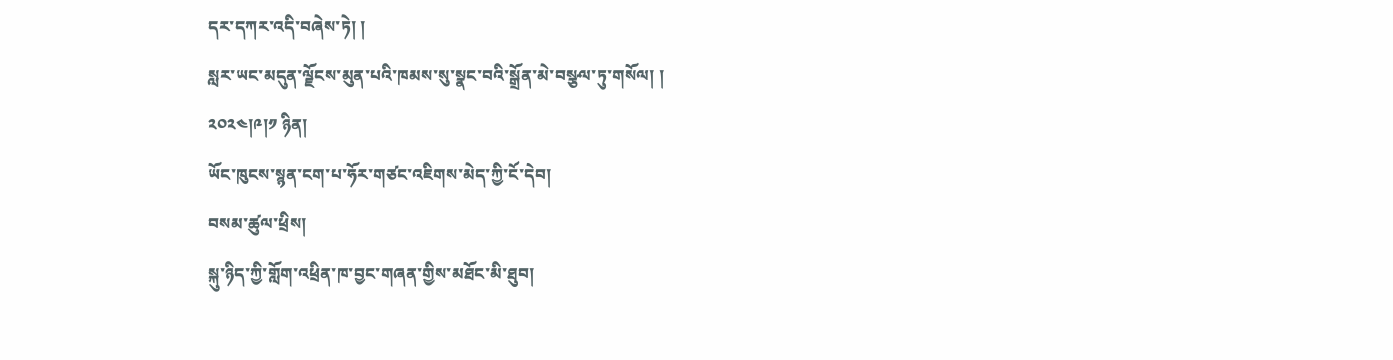དར་དཀར་འདི་བཞེས་ཏེ། །
སླར་ཡང་མདུན་ལྗོངས་མུན་པའི་ཁམས་སུ་སྣང་བའི་སྒྲོན་མེ་བསྩལ་ཏུ་གསོལ། །
༢༠༢༤།༩།༡ ཉིན།
ཡོང་ཁུངས་སྙན་ངག་པ་ཧོར་གཙང་འཇིགས་མེད་ཀྱི་ངོ་དེབ།
བསམ་ཚུལ་ཕྲིས།
སྐུ་ཉིད་ཀྱི་གློག་འཕྲིན་ཁ་བྱང་གཞན་གྱིས་མཐོང་མི་ཐུབ།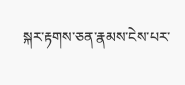སྐར་རྟགས་ཅན་རྣམས་ངེས་པར་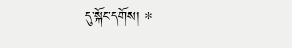དུ་སྐོང་དགོས། *